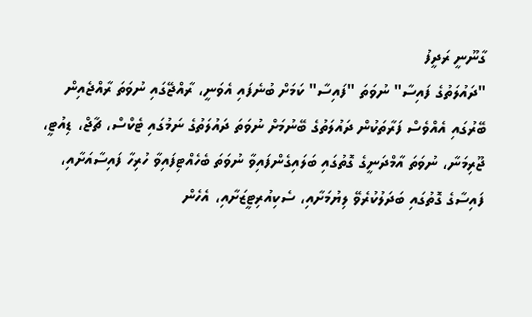ގާނޫނީ ރަދީފު
"ދައުލަތުގެ ފައިސާ" ނުވަތަ "ފައިސާ" ކަމަށް ބުނެފައި އެވަނީ، ރާއްޖޭގައި ނުވަތަ ރާއްޖެއިން ބޭރުގައި އެއްވެސް ފަރާތަކުން ދައުލަތުގެ ބޭނުމަށް ނުވަތަ ދައުލަތުގެ ނަމުގައި ޓެކްސް، ޗާޖް، ޑިއުޓީ، ޖޫރިމަނާ، ނުވަތަ އާމްދަނީގެ ގޮތުގައި ބަލައިގެންފައިވާ ނުވަތަ ބެހެއްޓިފައިވާ ހުރިހާ ފައިސާއަށާއި، ފައިސާގެ ގޮތުގައި ބަދަލުކުރެވޭ ލިޔުމަށާއި، ސެކިއުރިޓީޒަށާއި، އެހެން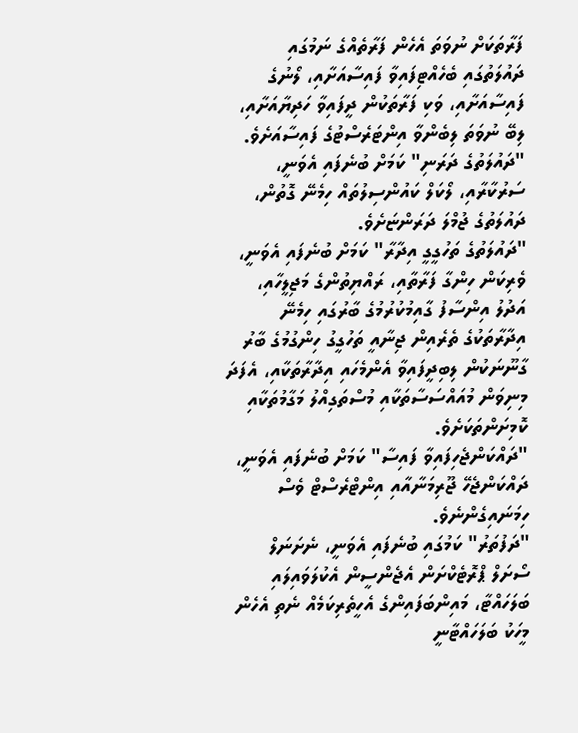ފަރާތަކަށް ނުވަތަ އެހެން ފަރާތެއްގެ ނަމުގައި ދައުލަތުގައި ބެހެއްޓިފައިވާ ފައިސާއަށާއި، ލޯނުގެ ފައިސާއަށާއި، ވަކި ފަރާތަކުން ދީފައިވާ ހަދިޔާއަށާއި، ލިބޭ ނުވަތަ ލިބެންވާ އިންޓަރެސްޓުގެ ފައިސާއަށެވެ.
"ދައުލަތުގެ ދަރަނި" ކަމަށް ބުނެފައި އެވަނީ، ސަރުކާރާއި، ލޯކަލް ކައުންސިލުތައް ހިމެނޭ ގޮތުން، ދައުލަތުގެ ޖުމްލަ ދަރަންޏަށެވެ.
"ދައުލަތުގެ ތަހުގީގީ އިދާރާ" ކަމަށް ބުނެފައި އެވަނީ، ވެރިކަން ހިންގާ ފަރާތާއި، ރައްޔިތުންގެ މަޖިލީހާއި، އަދުލު އިންސާފު ގާއިމުކުރުމުގެ ބާރުގައި ހިމެނޭ އިދާރާތަކުގެ ތެރެއިން ޖިނާއީ ތަހުގީގު ހިންގުމުގެ ބާރު ގާނޫނަކުން ލިބިދީފައިވާ އެންމެހައި އިދާރާތަކާއި، އެފަދަ މިނިވަން މުއައްސަސާތަކާއި މުސްތަގިއްލު މަގާމުތަކާއި ކޮމިށަންތަކަށެވެ.
"ދައްކަންޖެހިފައިވާ ފައިސާ" ކަމަށް ބުނެފައި އެވަނީ، ދައްކަންޖެހޭ ޖޫރިމަނާއާއި އިންޓްރެސްޓް ވެސް ހިމަނައިގެންނެވެ.
"ދަފުތަރު" ކަމުގައި ބުނެފައި އެވަނީ، ނެށަނަލް ސޯށަލް ޕްރޮޓެކްށަން އެޖެންސީން އެކުލަވައިލައި ބަލަހައްޓާ، މައިންބަފައިންގެ އެހީތެރިކަމެއް ނެތި އެހެން މީހަކު ބަލަހައްޓާނީ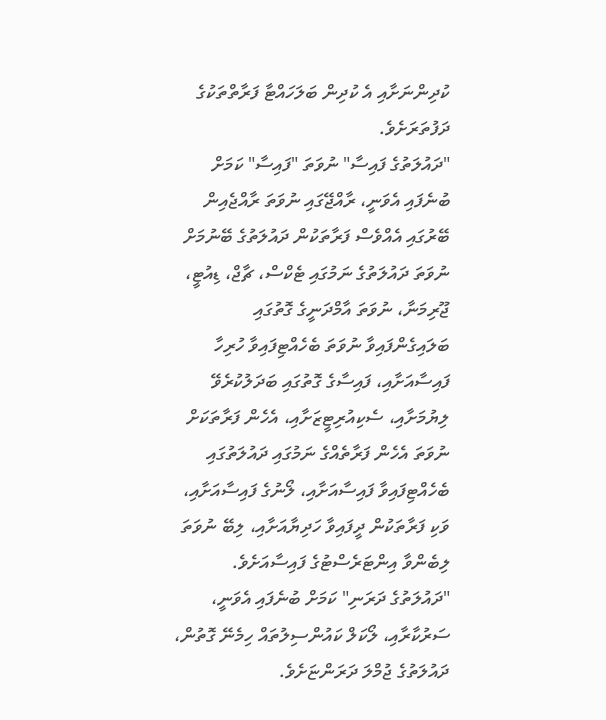ކުދިންނަށާއި އެ ކުދިން ބަލަހައްޓާ ފަރާތްތަކުގެ ދަފުތަރަށެވެ.
"ދައުލަތުގެ ފައިސާ" ނުވަތަ "ފައިސާ" ކަމަށް ބުނެފައި އެވަނީ، ރާއްޖޭގައި ނުވަތަ ރާއްޖެއިން ބޭރުގައި އެއްވެސް ފަރާތަކުން ދައުލަތުގެ ބޭނުމަށް ނުވަތަ ދައުލަތުގެ ނަމުގައި ޓެކްސް، ޗާޖް، ޑިއުޓީ، ޖޫރިމަނާ، ނުވަތަ އާމްދަނީގެ ގޮތުގައި ބަލައިގެންފައިވާ ނުވަތަ ބެހެއްޓިފައިވާ ހުރިހާ ފައިސާއަށާއި، ފައިސާގެ ގޮތުގައި ބަދަލުކުރެވޭ ލިޔުމަށާއި، ސެކިއުރިޓީޒަށާއި، އެހެން ފަރާތަކަށް ނުވަތަ އެހެން ފަރާތެއްގެ ނަމުގައި ދައުލަތުގައި ބެހެއްޓިފައިވާ ފައިސާއަށާއި، ލޯނުގެ ފައިސާއަށާއި، ވަކި ފަރާތަކުން ދީފައިވާ ހަދިޔާއަށާއި، ލިބޭ ނުވަތަ ލިބެންވާ އިންޓަރެސްޓުގެ ފައިސާއަށެވެ.
"ދައުލަތުގެ ދަރަނި" ކަމަށް ބުނެފައި އެވަނީ، ސަރުކާރާއި، ލޯކަލް ކައުންސިލުތައް ހިމެނޭ ގޮތުން، ދައުލަތުގެ ޖުމްލަ ދަރަންޏަށެވެ.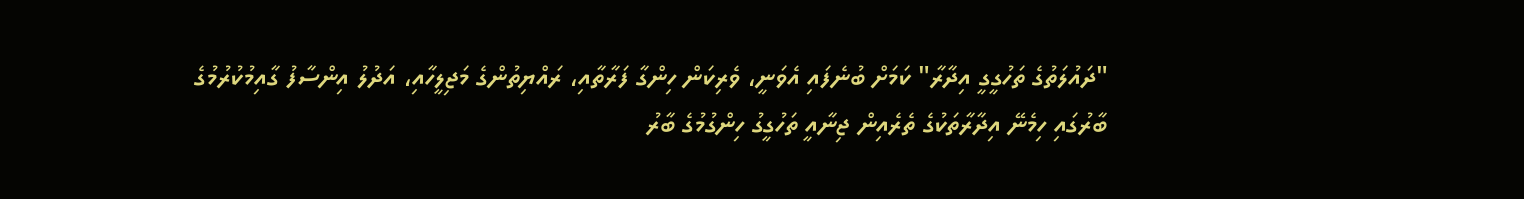"ދައުލަތުގެ ތަހުގީގީ އިދާރާ" ކަމަށް ބުނެފައި އެވަނީ، ވެރިކަން ހިންގާ ފަރާތާއި، ރައްޔިތުންގެ މަޖިލީހާއި، އަދުލު އިންސާފު ގާއިމުކުރުމުގެ ބާރުގައި ހިމެނޭ އިދާރާތަކުގެ ތެރެއިން ޖިނާއީ ތަހުގީގު ހިންގުމުގެ ބާރު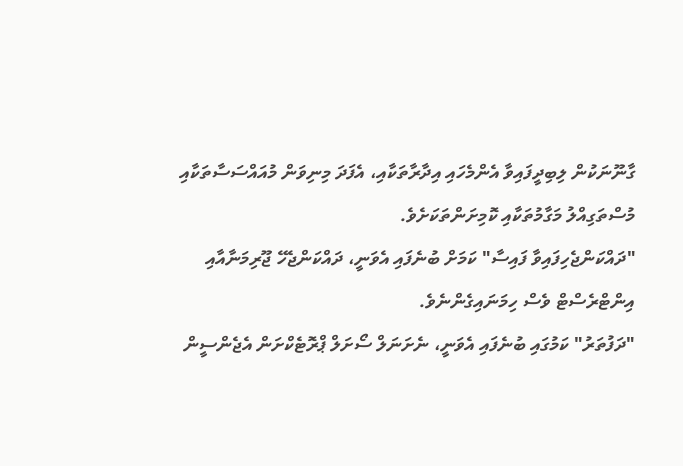ގާނޫނަކުން ލިބިދީފައިވާ އެންމެހައި އިދާރާތަކާއި، އެފަދަ މިނިވަން މުއައްސަސާތަކާއި މުސްތަގިއްލު މަގާމުތަކާއި ކޮމިށަންތަކަށެވެ.
"ދައްކަންޖެހިފައިވާ ފައިސާ" ކަމަށް ބުނެފައި އެވަނީ، ދައްކަންޖެހޭ ޖޫރިމަނާއާއި އިންޓްރެސްޓް ވެސް ހިމަނައިގެންނެވެ.
"ދަފުތަރު" ކަމުގައި ބުނެފައި އެވަނީ، ނެށަނަލް ސޯށަލް ޕްރޮޓެކްށަން އެޖެންސީން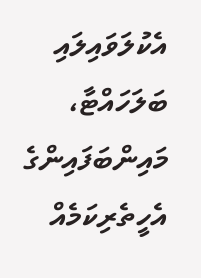އެކުލަވައިލައި ބަލަހައްޓާ، މައިންބަފައިންގެ އެހީތެރިކަމެއް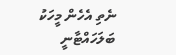ނެތި އެހެން މީހަކު ބަލަހައްޓާނީ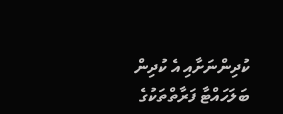ކުދިންނަށާއި އެ ކުދިން ބަލަހައްޓާ ފަރާތްތަކުގެ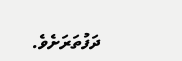ދަފުތަރަށެވެ.